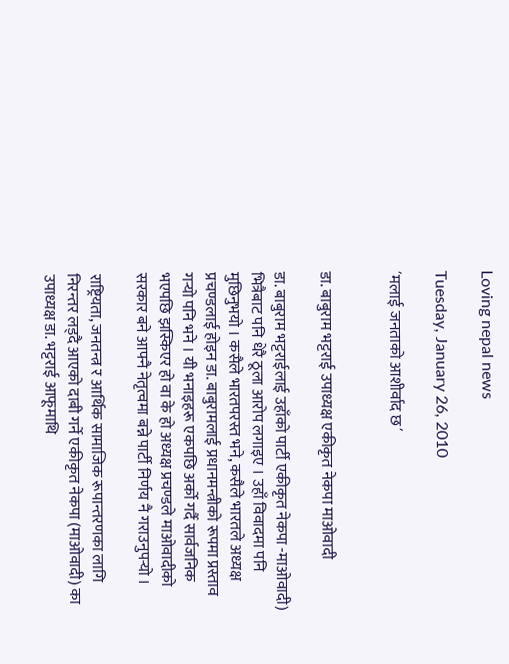Loving nepal news

Tuesday, January 26, 2010

´मलाई जनताको आशीर्वाद छ´


डा. बाबुराम भट्टराई उपाध्यक्ष एकीकृत नेकपा माओवादी

डा. बाबुराम भट्टराईलाई उहाँको पार्टी एकीकृत नेकपा -माओवादी) भित्रैबाट पनि धेरै ठूला आरोप लगाइए । उहाँ विवादमा पनि मुछिनुभयो । कसैले भारतपरस्त भने, कसैले भारतले अध्यक्ष प्रचण्डलाई होइन डा. बाबुरामलाई प्रधानमन्त्रीको रूपमा प्रस्ताव गर्‍यो पनि भने । यी भनाइहरू एकपछि अर्को गर्दै सार्वजनिक भएपछि झस्किएर हो वा के हो अध्यक्ष प्रचण्डले माओवादीको सरकार बने आफ्नै नेतृत्वमा बन्ने पार्टी निर्णय नै गराउनुपर्‍यो ।

राष्ट्रियता, जनतन्त्र र आर्थिक सामाजिक रूपान्तरणका लागि निरन्तर लड्दै आएको दाबी गर्ने एकीकृत नेकपा (माओवादी) का उपाध्यक्ष डा. भट्टराई आफूमाथि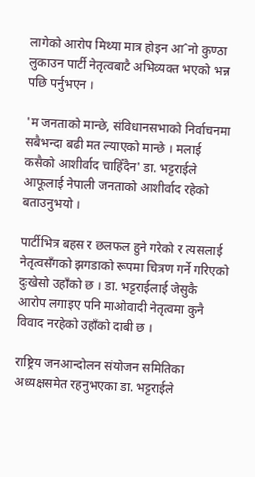लागेको आरोप मिथ्या मात्र होइन आˆनो कुण्ठा लुकाउन पार्टी नेतृत्वबाटै अभिव्यक्त भएको भन्न पछि पर्नुभएन ।

'म जनताको मान्छे, संविधानसभाको निर्वाचनमा सबैभन्दा बढी मत ल्याएको मान्छे । मलाई कसैको आशीर्वाद चाहिँदैन' डा. भट्टराईले आफूलाई नेपाली जनताको आशीर्वाद रहेको बताउनुभयो ।

पार्टीभित्र बहस र छलफल हुने गरेको र त्यसलाई नेतृत्वसँगको झगडाको रूपमा चित्रण गर्ने गरिएको दुःखेसो उहाँको छ । डा. भट्टराईलाई जेसुकै आरोप लगाइए पनि माओवादी नेतृत्वमा कुनै विवाद नरहेको उहाँको दाबी छ ।

राष्ट्रिय जनआन्दोलन संयोजन समितिका अध्यक्षसमेत रहनुभएका डा. भट्टराईले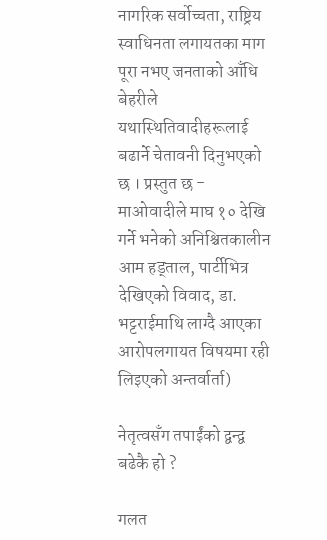नागरिक सर्वोच्चता, राष्ट्रिय स्वाधिनता लगायतका माग पूरा नभए जनताको आँधि बेहरीले यथास्थितिवादीहरूलाई बढार्ने चेतावनी दिनुभएको छ । प्रस्तुत छ - माओवादीले माघ १० देखि गर्ने भनेको अनिश्चितकालीन आम हड्ताल, पार्टीभित्र देखिएको विवाद, डा. भट्टराईमाथि लाग्दै आएका आरोपलगायत विषयमा रही लिइएको अन्तर्वार्ता)

नेतृत्वसँग तपाईंको द्वन्द्व बढेकै हो ?

गलत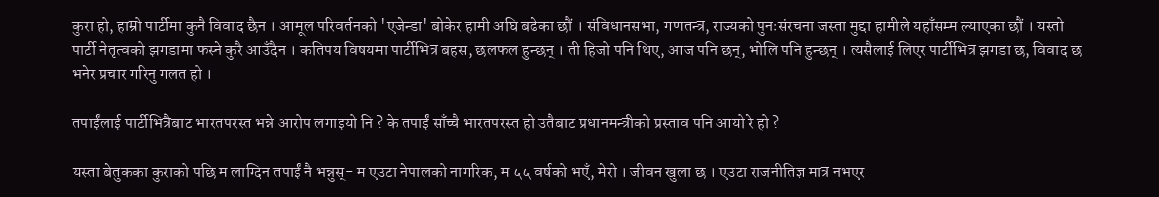कुरा हो, हाम्रो पार्टीमा कुनै विवाद छैन । आमूल परिवर्तनको 'एजेन्डा' बोकेर हामी अघि बढेका छौं । संविधानसभा, गणतन्त्र, राज्यको पुनःसंरचना जस्ता मुद्दा हामीले यहाँसम्म ल्याएका छौं । यस्तो पार्टी नेतृत्वको झगडामा फस्ने कुरै आउँदैन । कतिपय विषयमा पार्टीभित्र बहस, छलफल हुन्छन् । ती हिजो पनि थिए, आज पनि छन्, भोलि पनि हुन्छन् । त्यसैलाई लिएर पार्टीभित्र झगडा छ, विवाद छ भनेर प्रचार गरिनु गलत हो ।

तपाईंलाई पार्टीभित्रैबाट भारतपरस्त भन्ने आरोप लगाइयो नि ? के तपाईं साँच्चै भारतपरस्त हो उतैबाट प्रधानमन्त्रीको प्रस्ताव पनि आयो रे हो ?

यस्ता बेतुकका कुराको पछि म लाग्दिन तपाईं नै भन्नुस्- म एउटा नेपालको नागरिक, म ५५ वर्षको भएँ, मेरो । जीवन खुला छ । एउटा राजनीतिज्ञ मात्र नभएर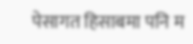पेसागत हिसाबमा पनि म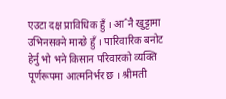एउटा दक्ष प्राविधिक हुँ । आˆनै खुट्टामा उभिनसक्ने मान्छे हुँ । पारिवारिक बनोट हेर्नु भो भने किसान परिवारको व्यक्ति पूर्णरूपमा आत्मनिर्भर छ । श्रीमती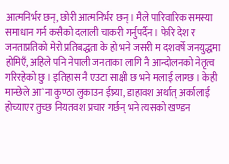आत्मनिर्भर छन्, छोरी आत्मनिर्भर छन् । मैले पारिवारिक समस्या समाधान गर्न कसैको दलाली चाकरी गर्नुपर्दैन । फेरि देश र जनताप्रतिको मेरो प्रतिबद्धता के हो भने जसरी म दशवर्षे जनयुद्धमा होमिएँ, अहिले पनि नेपाली जनताका लागि नै आन्दोलनको नेतृत्व गरिरहेको छु । इतिहास नै एउटा साक्षी छ भने मलाई लाग्छ । केही मान्छेले आˆना कुण्ठा लुकाउन ईष्र्या, डाहावश अर्थात् अर्कालाई होच्याएर तुच्छ नियतवश प्रचार गर्छन् भने त्यसको खण्डन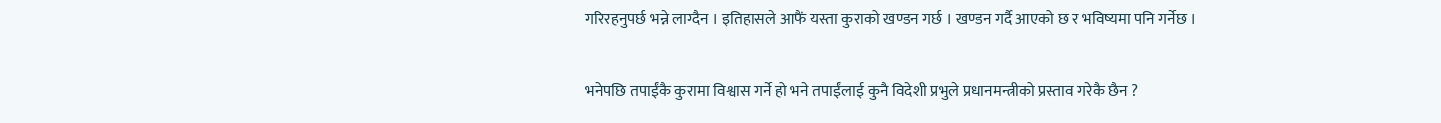गरिरहनुपर्छ भन्ने लाग्दैन । इतिहासले आफैं यस्ता कुराको खण्डन गर्छ । खण्डन गर्दै आएको छ र भविष्यमा पनि गर्नेछ ।

भनेपछि तपाईंकै कुरामा विश्वास गर्ने हो भने तपाईंलाई कुनै विदेशी प्रभुले प्रधानमन्त्रीको प्रस्ताव गरेकै छैन ?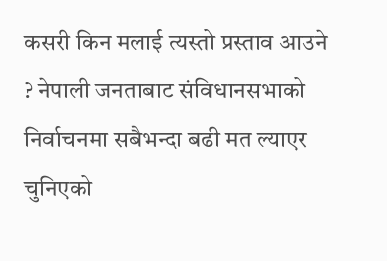कसरी किन मलाई त्यस्तो प्रस्ताव आउने ? नेपाली जनताबाट संविधानसभाको निर्वाचनमा सबैभन्दा बढी मत ल्याएर चुनिएको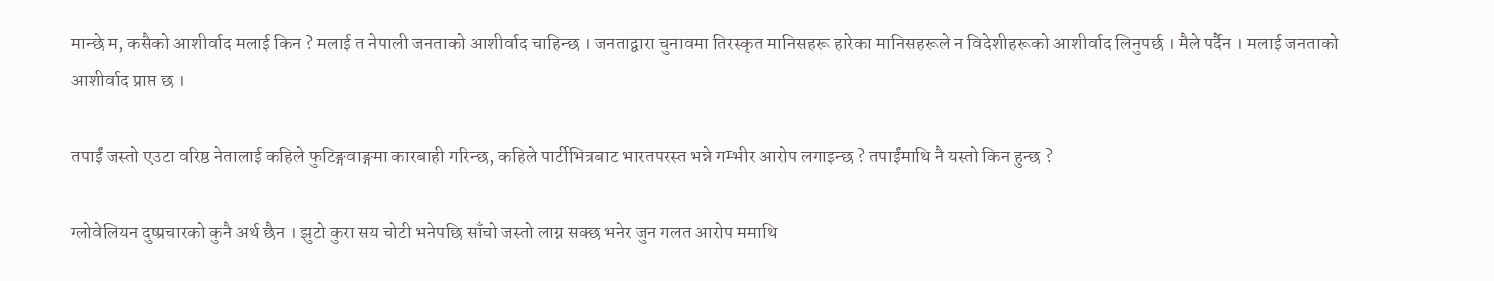मान्छे म, कसैको आशीर्वाद मलाई किन ? मलाई त नेपाली जनताको आशीर्वाद चाहिन्छ । जनताद्वारा चुनावमा तिरस्कृत मानिसहरू हारेका मानिसहरूले न विदेशीहरूको आशीर्वाद लिनुपर्छ । मैले पर्दैन । मलाई जनताको आशीर्वाद प्राप्त छ ।

तपाईं जस्तो एउटा वरिष्ठ नेतालाई कहिले फुटिङ्गवाङ्गमा कारबाही गरिन्छ, कहिले पार्टीभित्रबाट भारतपरस्त भन्ने गम्भीर आरोप लगाइन्छ ? तपाईंमाथि नै यस्तो किन हुन्छ ?

ग्लोवेलियन दुष्प्रचारको कुनै अर्थ छैन । झुटो कुरा सय चोटी भनेपछि साँचो जस्तो लाग्न सक्छ भनेर जुन गलत आरोप ममाथि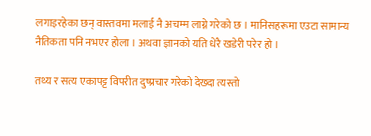लगाइरहेका छन् वास्तवमा मलाई नै अचम्म लाग्ने गरेको छ । मानिसहरूमा एउटा सामान्य नैतिकता पनि नभएर होला । अथवा ज्ञानको यति धेरै खडेरी परेर हो ।

तथ्य र सत्य एकापट्ट विपरीत दुष्प्रचार गरेको देख्दा त्यस्तो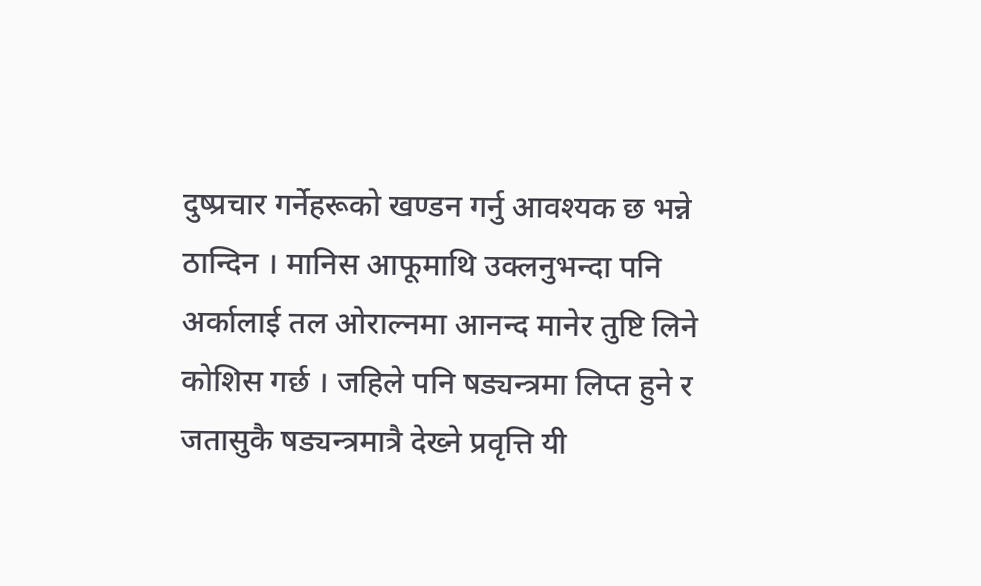दुष्प्रचार गर्नेहरूको खण्डन गर्नु आवश्यक छ भन्ने ठान्दिन । मानिस आफूमाथि उक्लनुभन्दा पनि अर्कालाई तल ओराल्नमा आनन्द मानेर तुष्टि लिने कोशिस गर्छ । जहिले पनि षड्यन्त्रमा लिप्त हुने र जतासुकै षड्यन्त्रमात्रै देख्ने प्रवृत्ति यी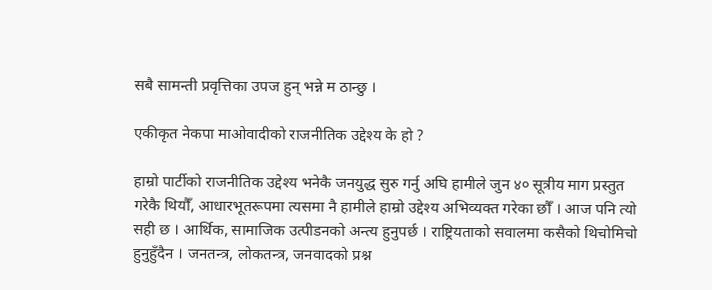सबै सामन्ती प्रवृत्तिका उपज हुन् भन्ने म ठान्छु ।

एकीकृत नेकपा माओवादीको राजनीतिक उद्देश्य के हो ?

हाम्रो पार्टीको राजनीतिक उद्देश्य भनेकै जनयुद्ध सुरु गर्नु अघि हामीले जुन ४० सूत्रीय माग प्रस्तुत गरेकै थियौँ, आधारभूतरूपमा त्यसमा नै हामीले हाम्रो उद्देश्य अभिव्यक्त गरेका छौँ । आज पनि त्यो सही छ । आर्थिक, सामाजिक उत्पीडनको अन्त्य हुनुपर्छ । राष्ट्रियताको सवालमा कसैको थिचोमिचो हुनुहुँदैन । जनतन्त्र, लोकतन्त्र, जनवादको प्रश्न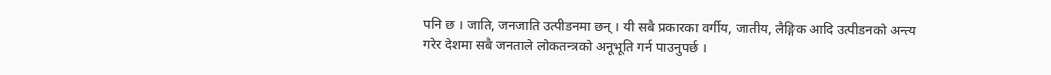पनि छ । जाति, जनजाति उत्पीडनमा छन् । यी सबै प्रकारका वर्गीय, जातीय, लैङ्गिक आदि उत्पीडनको अन्त्य गरेर देशमा सबै जनताले लोकतन्त्रको अनूभूति गर्न पाउनुपर्छ ।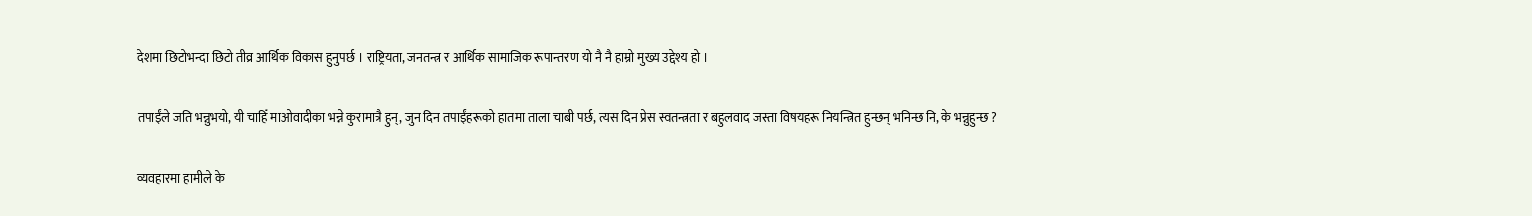देशमा छिटोभन्दा छिटो तीव्र आर्थिक विकास हुनुपर्छ । राष्ट्रियता, जनतन्त्र र आर्थिक सामाजिक रूपान्तरण यो नै नै हाम्रो मुख्य उद्देश्य हो ।

तपाईंले जति भन्नुभयो, यी चाहिँ माओवादीका भन्ने कुरामात्रै हुन्, जुन दिन तपाईंहरूको हातमा ताला चाबी पर्छ, त्यस दिन प्रेस स्वतन्त्रता र बहुलवाद जस्ता विषयहरू नियन्त्रित हुन्छन् भनिन्छ नि, के भन्नुहुन्छ ?

व्यवहारमा हामीले के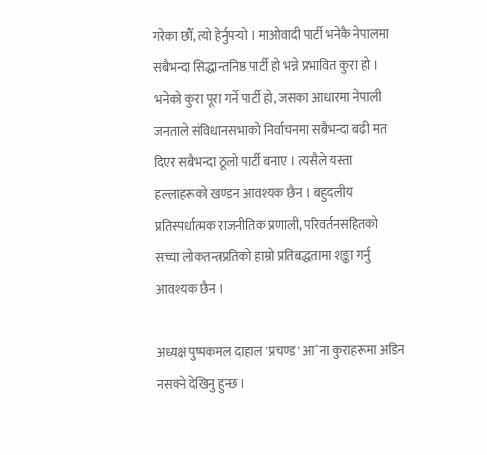गरेका छौँ, त्यो हेर्नुपर्‍यो । माओवादी पार्टी भनेकै नेपालमा सबैभन्दा सिद्धान्तनिष्ठ पार्टी हो भन्ने प्रभावित कुरा हो । भनेको कुरा पूरा गर्ने पार्टी हो, जसका आधारमा नेपाली जनताले संविधानसभाको निर्वाचनमा सबैभन्दा बढी मत दिएर सबैभन्दा ठूलो पार्टी बनाए । त्यसैले यस्ता हल्लाहरूको खण्डन आवश्यक छैन । बहुदलीय प्रतिस्पर्धात्मक राजनीतिक प्रणाली, परिवर्तनसहितको सच्चा लोकतन्त्रप्रतिको हाम्रो प्रतिबद्धतामा शङ्का गर्नु आवश्यक छैन ।

अध्यक्ष पुष्पकमल दाहाल 'प्रचण्ड' आˆना कुराहरूमा अडिन नसक्ने देखिनु हुन्छ ।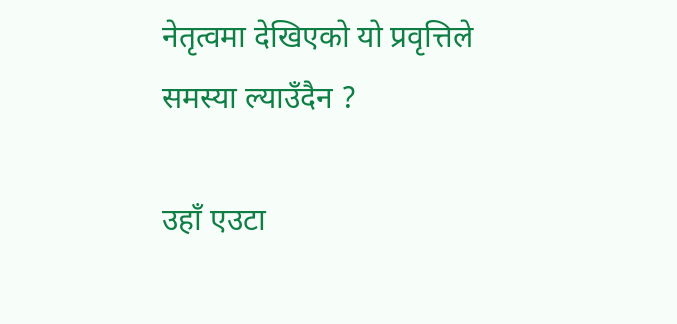नेतृत्वमा देखिएको यो प्रवृत्तिले समस्या ल्याउँदैन ?

उहाँ एउटा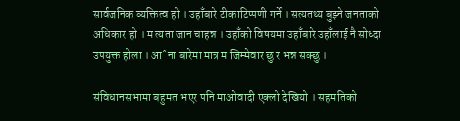सार्वजनिक व्यक्तित्व हो । उहाँबारे टीकाटिप्पणी गर्ने । सत्यतथ्य बुझ्ने जनताको अधिकार हो । म त्यता जान चाहन्न । उहाँको विषयमा उहाँबारे उहाँलाई नै सोध्दा उपयुक्त होला । आˆना बारेमा मात्र म जिम्मेवार छु र भन्न सक्छु ।

संविधानसभामा बहुमत भएर पनि माओवादी एक्लो देखियो । सहमतिको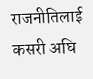राजनीतिलाई कसरी अघि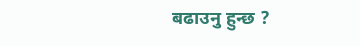बढाउनु हुन्छ ?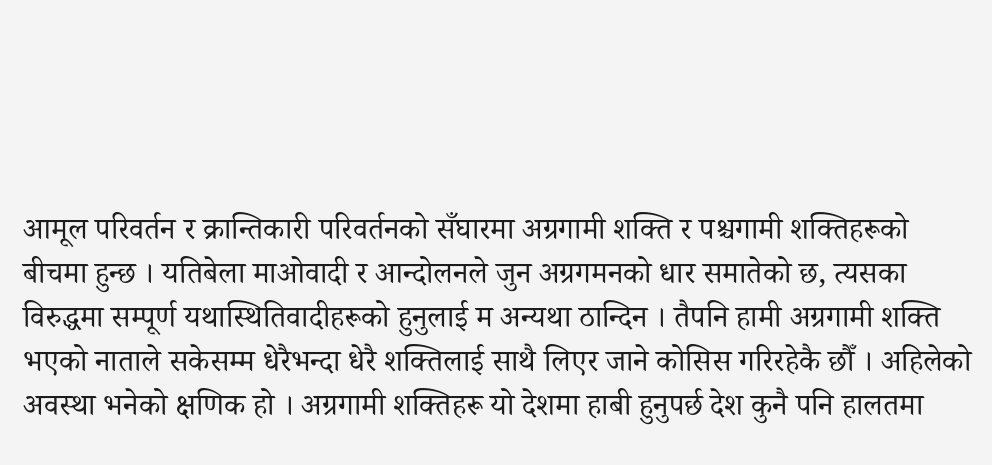आमूल परिवर्तन र क्रान्तिकारी परिवर्तनको सँघारमा अग्रगामी शक्ति र पश्चगामी शक्तिहरूको बीचमा हुन्छ । यतिबेला माओवादी र आन्दोलनले जुन अग्रगमनको धार समातेको छ, त्यसका विरुद्धमा सम्पूर्ण यथास्थितिवादीहरूको हुनुलाई म अन्यथा ठान्दिन । तैपनि हामी अग्रगामी शक्ति भएको नाताले सकेसम्म धेरैभन्दा धेरै शक्तिलाई साथै लिएर जाने कोसिस गरिरहेकै छौँ । अहिलेको अवस्था भनेको क्षणिक हो । अग्रगामी शक्तिहरू यो देशमा हाबी हुनुपर्छ देश कुनै पनि हालतमा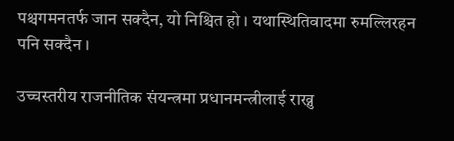पश्चगमनतर्फ जान सक्दैन, यो निश्चित हो । यथास्थितिवादमा रुमल्लिरहन पनि सक्दैन ।

उच्चस्तरीय राजनीतिक संयन्त्रमा प्रधानमन्त्रीलाई राख्नु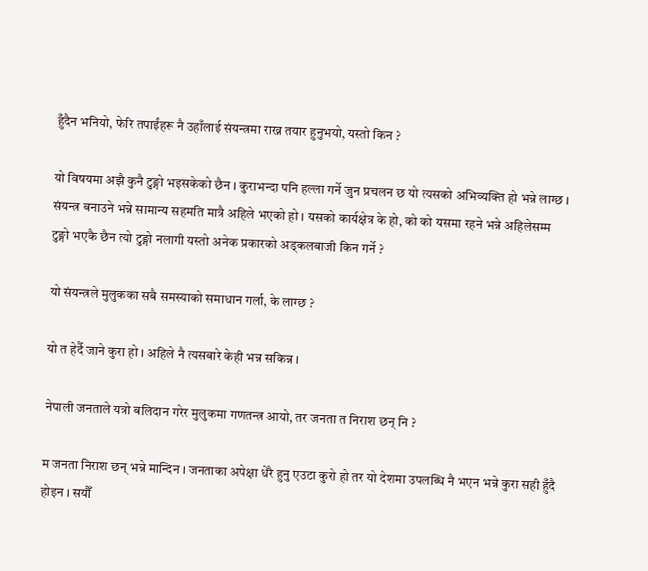हुँदैन भनियो, फेरि तपाईंहरू नै उहाँलाई संयन्त्रमा राख्न तयार हुनुभयो, यस्तो किन ?

यो विषयमा अझै कुनै टुङ्गो भइसकेको छैन । कुराभन्दा पनि हल्ला गर्ने जुन प्रचलन छ यो त्यसको अभिव्यक्ति हो भन्ने लाग्छ । संयन्त्र बनाउने भन्ने सामान्य सहमति मात्रै अहिले भएको हो । यसको कार्यक्षेत्र के हो, को को यसमा रहने भन्ने अहिलेसम्म टुङ्गो भएकै छैन त्यो टुङ्गो नलागी यस्तो अनेक प्रकारको अड्कलबाजी किन गर्ने ?

यो संयन्त्रले मुलुकका सबै समस्याको समाधान गर्ला, के लाग्छ ?

यो त हेर्दै जाने कुरा हो । अहिले नै त्यसबारे केही भन्न सकिन्न ।

नेपाली जनताले यत्रो बलिदान गरेर मुलुकमा गणतन्त्र आयो, तर जनता त निराश छन् नि ?

म जनता निराश छन् भन्ने मान्दिन । जनताका अपेक्षा धेरै हुनु एउटा कुरो हो तर यो देशमा उपलब्धि नै भएन भन्ने कुरा सही हुँदै होइन । सयौँ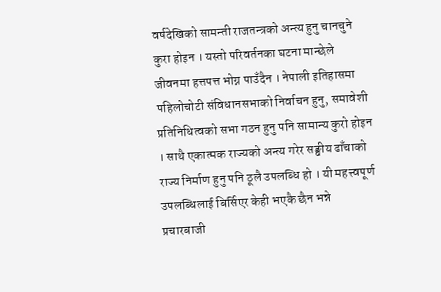वर्षदेखिको सामन्ती राजतन्त्रको अन्त्य हुनु चानचुने कुरा होइन । यस्तो परिवर्तनका घटना मान्छेले जीवनमा हत्तपत्त भोग्न पाउँदैन । नेपाली इतिहासमा पहिलोचोटी संविधानसभाको निर्वाचन हुनु, समावेशी प्रतिनिधित्वको सभा गठन हुनु पनि सामान्य कुरो होइन । साथै एकात्मक राज्यको अन्त्य गरेर सङ्घीय ढाँचाको राज्य निर्माण हुनु पनि ठूलै उपलब्धि हो । यी महत्त्वपूर्ण उपलब्धिलाई बिर्सिएर केही भएकै छैन भन्ने प्रचारबाजी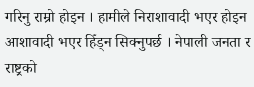गरिनु राम्रो होइन । हामीले निराशावादी भएर होइन आशावादी भएर हिँड्न सिक्नुपर्छ । नेपाली जनता र राष्ट्रको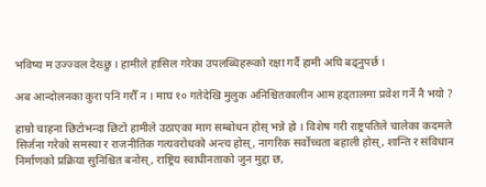भविष्य म उज्ज्वल देख्छु । हामीले हासिल गरेका उपलब्धिहरूको रक्षा गर्दै हामी अघि बढ्नुपर्छ ।

अब आन्दोलनका कुरा पनि गरौँ न । माघ १० गतेदेखि मुलुक अनिश्चितकालीन आम हड्तालमा प्रवेश गर्ने नै भयो ?

हाम्रो चाहना छिटोभन्दा छिटो हामीले उठाएका माग सम्बोधन होस् भन्ने हो । विशेष गरी राष्ट्रपतिले चालेका कदमले सिर्जना गरेको समस्या र राजनीतिक गत्यवरोधको अन्त्य होस्, नागरिक सर्वोच्चता बहाली होस्, शान्ति र संविधान निर्माणको प्रक्रिया सुनिश्चित बनोस्, राष्ट्रिय स्वाधीनताको जुन मुद्दा छ,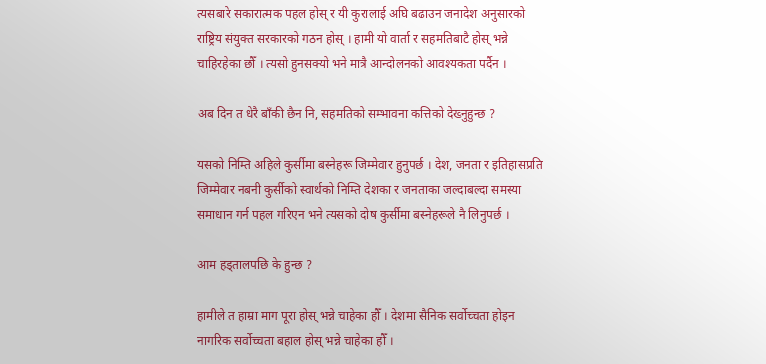त्यसबारे सकारात्मक पहल होस् र यी कुरालाई अघि बढाउन जनादेश अनुसारको राष्ट्रिय संयुक्त सरकारको गठन होस् । हामी यो वार्ता र सहमतिबाटै होस् भन्ने चाहिरहेका छौँ । त्यसो हुनसक्यो भने मात्रै आन्दोलनको आवश्यकता पर्दैन ।

अब दिन त धेरै बाँकी छैन नि, सहमतिको सम्भावना कत्तिको देख्नुहुन्छ ?

यसको निम्ति अहिले कुर्सीमा बस्नेहरू जिम्मेवार हुनुपर्छ । देश, जनता र इतिहासप्रति जिम्मेवार नबनी कुर्सीको स्वार्थको निम्ति देशका र जनताका जल्दाबल्दा समस्या समाधान गर्न पहल गरिएन भने त्यसको दोष कुर्सीमा बस्नेहरूले नै लिनुपर्छ ।

आम हड्तालपछि के हुन्छ ?

हामीले त हाम्रा माग पूरा होस् भन्ने चाहेका हौँ । देशमा सैनिक सर्वोच्चता होइन नागरिक सर्वोच्चता बहाल होस् भन्ने चाहेका हौँ ।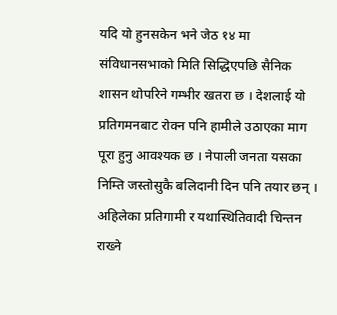यदि यो हुनसकेन भने जेठ १४ मा संविधानसभाको मिति सिद्धिएपछि सैनिक शासन थोपरिने गम्भीर खतरा छ । देशलाई यो प्रतिगमनबाट रोक्न पनि हामीले उठाएका माग पूरा हुनु आवश्यक छ । नेपाली जनता यसका निम्ति जस्तोसुकै बलिदानी दिन पनि तयार छन् । अहिलेका प्रतिगामी र यथास्थितिवादी चिन्तन राख्ने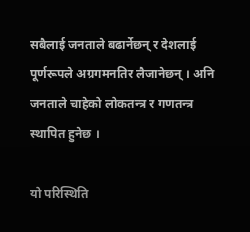सबैलाई जनताले बढार्नेछन् र देशलाई पूर्णरूपले अग्रगमनतिर लैजानेछन् । अनि जनताले चाहेको लोकतन्त्र र गणतन्त्र स्थापित हुनेछ ।

यो परिस्थिति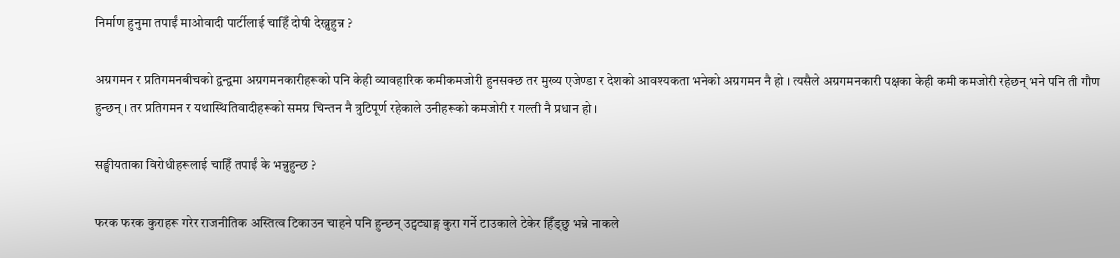निर्माण हुनुमा तपाईं माओवादी पार्टीलाई चाहिँ दोषी देख्नुहुन्न ?

अग्रगमन र प्रतिगमनबीचको द्वन्द्वमा अग्रगमनकारीहरूको पनि केही व्यावहारिक कमीकमजोरी हुनसक्छ तर मुख्य एजेण्डा र देशको आवश्यकता भनेको अग्रगमन नै हो । त्यसैले अग्रगमनकारी पक्षका केही कमी कमजोरी रहेछन् भने पनि ती गौण हुन्छन् । तर प्रतिगमन र यथास्थितिवादीहरूको समग्र चिन्तन नै त्रुटिपूर्ण रहेकाले उनीहरूको कमजोरी र गल्ती नै प्रधान हो ।

सङ्घीयताका विरोधीहरूलाई चाहिँ तपाईं के भन्नुहुन्छ ?

फरक फरक कुराहरू गरेर राजनीतिक अस्तित्व टिकाउन चाहने पनि हुन्छन् उट्पट्याङ्ग कुरा गर्ने टाउकाले टेकेर हिँड्छु भन्ने नाकले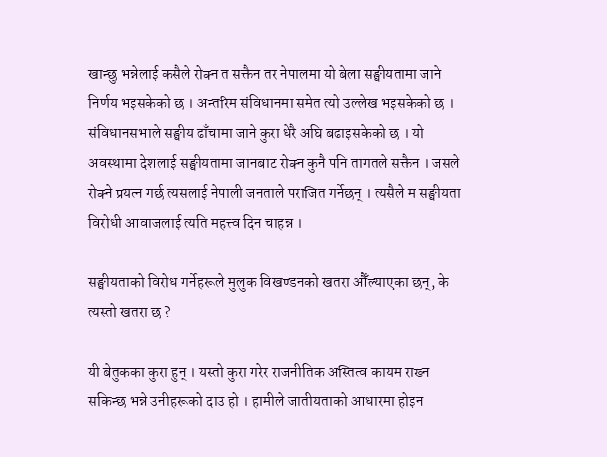खान्छु भन्नेलाई कसैले रोक्न त सक्तैन तर नेपालमा यो बेला सङ्घीयतामा जाने निर्णय भइसकेको छ । अन्तरिम संविधानमा समेत त्यो उल्लेख भइसकेको छ । संविधानसभाले सङ्घीय ढाँचामा जाने कुरा धेरै अघि बढाइसकेको छ । यो अवस्थामा देशलाई सङ्घीयतामा जानबाट रोक्न कुनै पनि तागतले सक्तैन । जसले रोक्ने प्रयत्न गर्छ त्यसलाई नेपाली जनताले पराजित गर्नेछन् । त्यसैले म सङ्घीयता विरोधी आवाजलाई त्यति महत्त्व दिन चाहन्न ।

सङ्घीयताको विरोध गर्नेहरूले मुलुक विखण्डनको खतरा औँल्याएका छन्, के त्यस्तो खतरा छ ?

यी बेतुकका कुरा हुन् । यस्तो कुरा गरेर राजनीतिक अस्तित्व कायम राख्न सकिन्छ भन्ने उनीहरूको दाउ हो । हामीले जातीयताको आधारमा होइन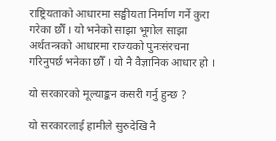राष्ट्रियताको आधारमा सङ्घीयता निर्माण गर्ने कुरा गरेका छौँ । यो भनेको साझा भूगोल साझा अर्थतन्त्रको आधारमा राज्यको पुनःसंरचना गरिनुपर्छ भनेका छौँ । यो नै वैज्ञानिक आधार हो ।

यो सरकारको मूल्याङ्कन कसरी गर्नु हुन्छ ?

यो सरकारलाई हामीले सुरुदेखि नै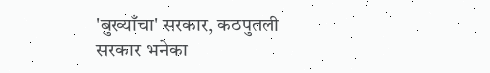'बुख्याँचा' सरकार, कठपुतली सरकार भनेका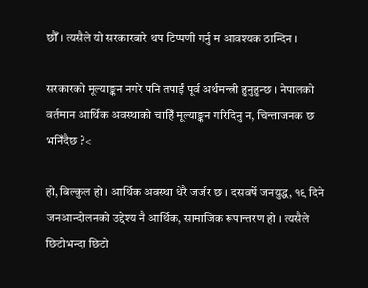छौँ । त्यसैले यो सरकारबारे थप टिप्पणी गर्नु म आवश्यक ठान्दिन ।

सरकारको मूल्याङ्कन नगरे पनि तपाईं पूर्व अर्थमन्त्री हुनुहुन्छ । नेपालको वर्तमान आर्थिक अवस्थाको चाहिँ मूल्याङ्कन गरिदिनु न, चिन्ताजनक छ भनिँदैछ ?<

हो, बिल्कुल हो । आर्थिक अवस्था धेरै जर्जर छ । दसवर्षे जनयुद्ध, १९ दिने जनआन्दोलनको उद्देश्य नै आर्थिक, सामाजिक रूपान्तरण हो । त्यसैले छिटोभन्दा छिटो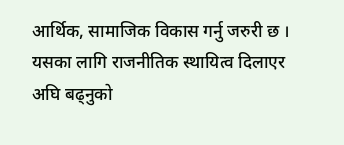आर्थिक, सामाजिक विकास गर्नु जरुरी छ । यसका लागि राजनीतिक स्थायित्व दिलाएर अघि बढ्नुको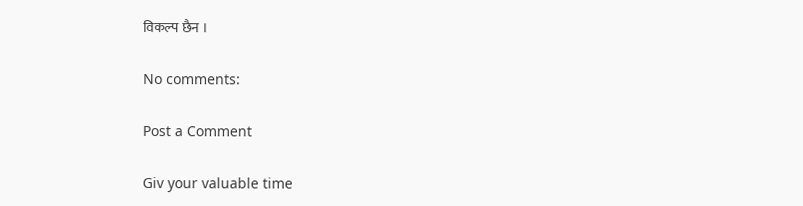विकल्प छैन ।

No comments:

Post a Comment

Giv your valuable time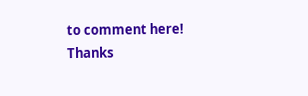to comment here!
Thanks